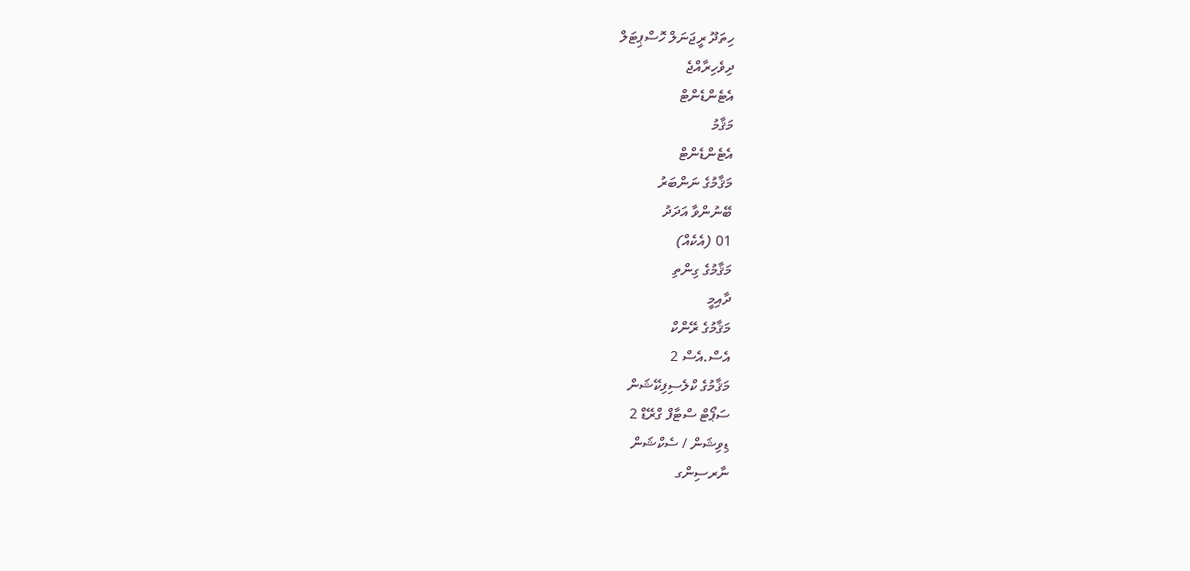ހިތަދޫ ރީޖަނަލް ހޮސްޕިޓަލް
ދިވެހިރާއްޖެ
އެޓެންޑެންޓް
މަޤާމު
އެޓެންޑެންޓް
މަޤާމުގެ ނަންބަރު
ބޭނުންވާ އަދަދު
01 (އެކެއް)
މަޤާމުގެ ގިންތި
ދާއިމީ
މަޤާމުގެ ރޭންކް
އެސް.އެސް 2
މަޤާމުގެ ކްލެސިފިކޭޝަން
ސަޕޯޓް ސްޓާފް ގްރޭޑް 2
ޑިވިޝަން / ސެކްޝަން
ނާރސިންގ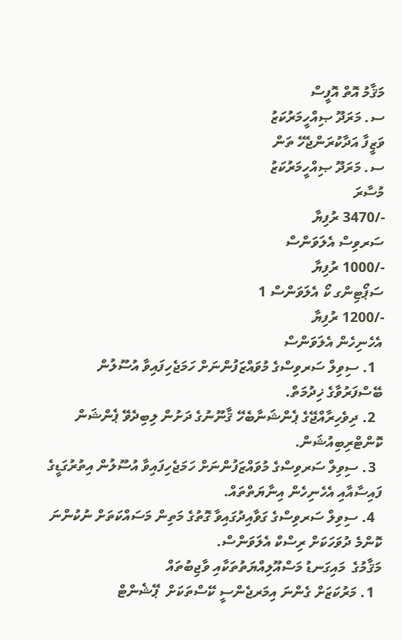މަޤާމު އޮތް އޮފީސް
ސ. މަރަދޫ ޞިއްހީމަރުކަޒު
ވަޒީފާ އަދާކުރަންޖެހޭ ތަން
ސ. މަރަދޫ ޞިއްހީމަރުކަޒު
މުސާރަ
-/3470 ރުފިޔާ
ސަރވިސް އެލަވަންސް
-/1000 ރުފިޔާ
ސަޕޯޓިންގ ކޯ އެލަވަންސް 1
-/1200 ރުފިޔާ
އެހެނިހެން އެލަވަންސް
  1. ސިވިލް ސަރވިސްގެ މުވައްޒަފުންނަށް ހަމަޖެހިފައިވާ އުސޫލުން ބޭސްފަރުވާގެ ޚިދުމަތް.
  2. ދިވެހިރާއްޖޭގެ ޕެންޝަނާބެހޭ ޤާނޫނުގެ ދަށުން ލިބިދެވޭ ޕެންޝަން ކޮންޓްރިބިއުޝަން.
  3. ސިވިލް ސަރވިސްގެ މުވައްޒަފުންނަށް ހަމަޖެހިފައިވާ އުސޫލުން އިތުރުގަޑީގެ ފައިސާއާއި އެހެނިހެން އިނާޔަތްތައް.
  4. ސިވިލް ސަރވިސްގެ ގަވާއިދުގައިވާ ގޮތުގެ މަތިން މަސައްކަތަށް ނުކުންނަ ކޮންމެ ދުވަހަކަށް ރިސްކް އެލަވަންސް.
މަޤާމުގެ  މައިގަނޑު މަސްއޫލިއްޔަތުތަކާއި ވާޖިބުތައް
  1. މަރުކަޒަށް ގެންނަ އިމަރޖެންސީ ކޭސްތަކަށް  ޕޭޝެންޓް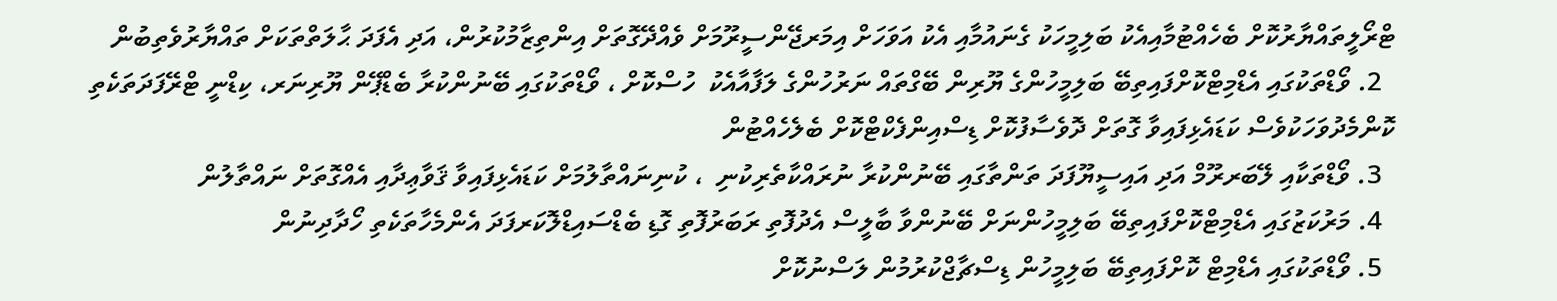ޓްރޯލީތައްޔާރުކޮށް ބެހެއްޓުމާއިއެކު ބަލިމީހަކު ގެނައުމާއި އެކު އަވަހަށް އިމަރޖޭންސީރޫމަށް ވެއްދޭގޮތަށް އިންތިޒާމުކުރުން، އަދި އެފަދަ ޙާލަތްތަކަށް ތައްޔާރުވެތިބުން
  2. ވޯޑްތަކުގައި އެޑްމިޓްކޮށްފައިތިބޭ ބަލިމީހުންގެ ޔޫރިން ބޭގްތައް ނަރުހުންގެ ލަފާއާއެކު  ހުސްކޮށް ، ވޯޑްތަކުގައި ބޭނުންކުރާ ބެޑްޕޭން ޔޫރިނަރ، ކިޑްނީ ޓްރޭފަދަތަކެތި ކޮންމެދުވަހަކުވެސް ކަޑައެޅިފައިވާ ގޮތަށް ދޮވެސާފުކޮށް ޑިސްއިންފެކްޓްކޮށް ބެލެހެއްޓުން
  3. ވޯޑްތަކާއި ލޭބަރރޫމް އަދި އައިސީޔޫފަދަ ތަންތާގައި ބޭނުންކުރާ ނުރައްކާތެރިކުނި  ، ކުނިނައްތާލުމަށް ކަޑައެޅިފައިވާ ޤަވާޢިދާއި އެއްގޮތަށް ނައްތާލުން
  4. މަރުކަޒުގައި އެޑްމިޓްކޮށްފައިތިބޭ ބަލިމީހުންނަށް ބޭނުންވާ ބާލީސް އެދުފޮތި ރަބަރުފޮތި ގޮޑި ބެޑްސައިޑްލޮކަރފަދަ އެންމެހާތަކެތި ހޯދާދިނުން
  5. ވޯޑްތަކުގައި އެޑްމިޓް ކޮށްފައިތިބޭ ބަލިމީހުން ޑިސްޗާޖްކުރުމުން ލަސްނުކޮށް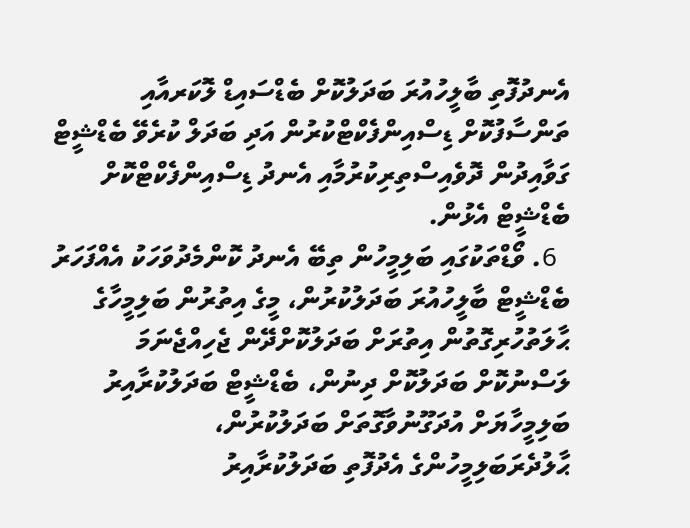އެނދުފޮތި ބާލީހުއުރަ ބަދަލުކޮށް ބެޑްސައިޑް ލޮކަރއާއި ތަންސާފުކޮށް ޑިސްއިންފެކްޓްކުރުން އަދި ބަދަލް ކުރެވޭ ބެޑްޝީޓް ގަވާއިދުން ދޮވެއިސްތިރިކުރުމާއި އެނދު ޑިސްއިންފެކްޓްކޮށް ބެޑްޝީޓް އެޅުން.
  6. ވޯޑްތަކުގައި ބަލިމީހުން ތިބޭ އެނދު ކޮންމެދުވަހަކު އެއްފަހަރު ބެޑްޝީޓް ބާލީހުއުރަ ބަދަލުކުރުން، މީގެ އިތުރުން ބަލިމީހާގެ ޙާލަތުހުރިގޮތުން އިތުރަށް ބަދަލުކޮށްދޭން ޖެހިއްޖެނަމަ ލަސްނުކޮށް ބަދަލުކޮށް ދިނުން، ބެޑްޝީޓް ބަދަލުކުރާއިރު ބަލިމީހާޔަށް އުދަގޫނުވާގޮތަށް ބަދަލުކުރުން، ޙާލުދެރަބަލިމީހުންގެ އެދުފޮތި ބަދަލުކުރާއިރު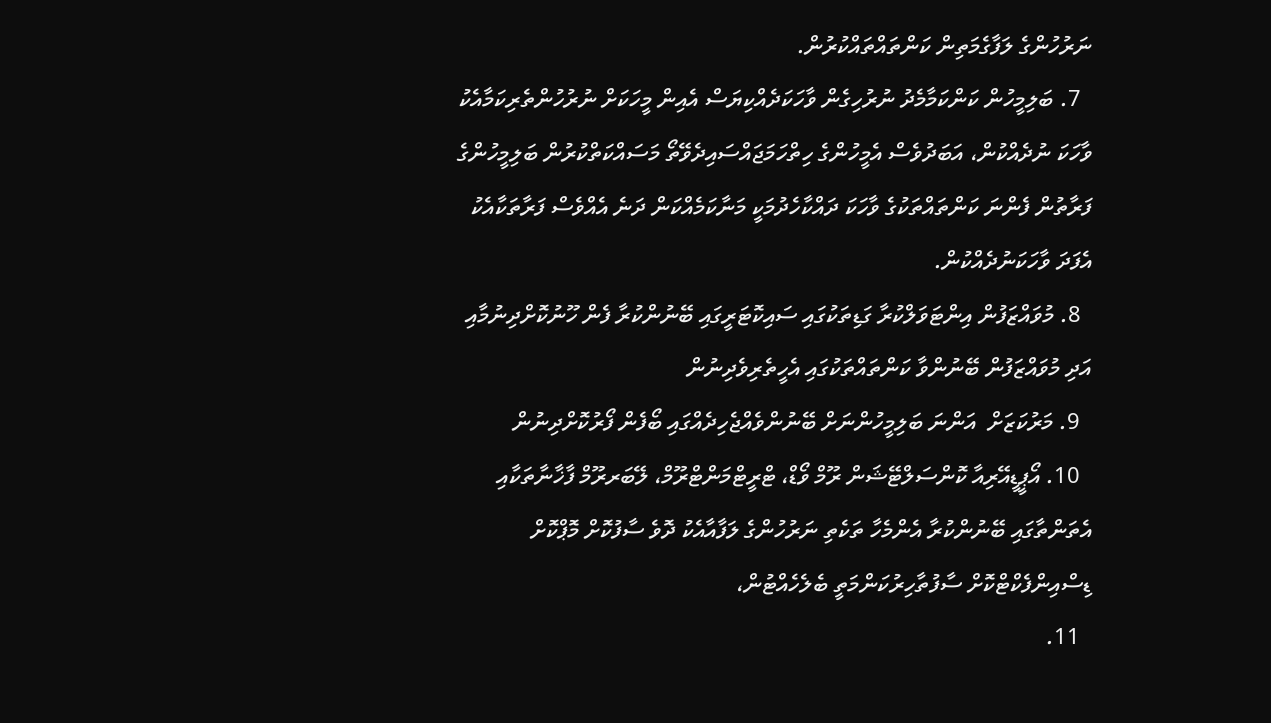ނަރުހުންގެ ލަފާގެމަތިން ކަންތައްތައްކުރުން.
  7. ބަލިމީހުން ކަންކަމާމެދު ނުރުހިގެން ވާހަކަދެއްކިޔަސް އެއިން މީހަކަށް ނުރުހުންތެރިކަމާއެކު ވާހަކަ ނުދެއްކުން، އަބަދުވެސް އެމީހުންގެ ހިތްހަމަޖައްސައިދެވޭތޯ މަސައްކަތްކުރުން ބަލިމީހުންގެ ފަރާތުން ފެންނަ ކަންތައްތަކުގެ ވާހަކަ ދައްކާހެދުމަކީ މަނާކަމެއްކަން ދަނެ އެއްވެސް ފަރާތަކާއެކު އެފަދަ ވާހަކަނުދެއްކުން.
  8. މުވައްޒަފުން އިންޓަވަލްކުރާ ގަޑިތަކުގައި ސައިކޮޓަރީގައި ބޭނުންކުރާ ފެން ހޫނުކޮށްދިނުމާއި އަދި މުވައްޒަފުން ބޭނުންވާ ކަންތައްތަކުގައި އެހީތެރިވެދިނުން
  9. މަރުކަޒަށް  އަންނަ ބަލިމީހުންނަށް ބޭނުންވެއްޖެހިދެއްގައި ބޯފެން ފޯރުކޮށްދިނުން
  10. އޯޕީޑީއޭރިއާ ކޮންސަލްޓޭޝަން ރޫމް ވޯޑް، ޓްރީޓްމަންޓްރޫމް، ލޭބަރރޫމް ފާޚާނާތަކާއި އެތަންތާގައި ބޭނުންކުރާ އެންމެހާ ތަކެތި ނަރުހުންގެ ލަފާއާއެކު ދޮވެ ސާފުކޮށް މޮޕްކޮށް ޑިސްއިންފެކްޓްކޮށް ސާފުތާހިރުކަންމަތީ ބެލެހެއްޓުން،
  11.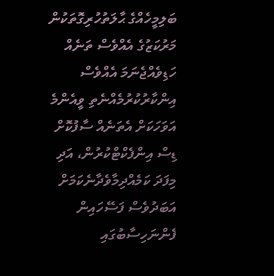ބަލިމީހެއްގެ ޙާލަތުހުރިގޮތަކުން މަރުކަޒުގެ އެއްވެސް ތަނެއް ހަޑިވެއްޖެނަމަ އެއްވެސް އިންކާރުކުރުމެއްނެތި ވީއެންމެ އަވަހަކަށް އެތަނެއް ސާފުކޮށް ޑިސް އިންފެކްޓްކުރުން، އަދި މިފަދަ ކަމެއްދިމާވެދާނެކަމަށް އަބަދުވެސް ފަސޭހައިން ފެންނަހިސާބުގައި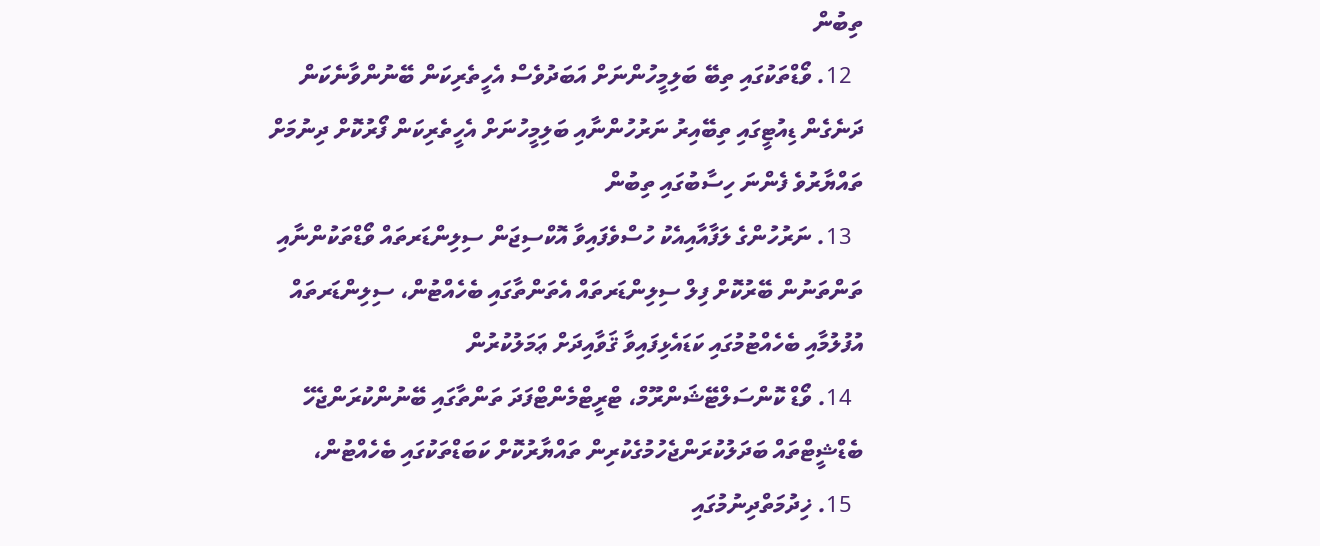ތިބުން
  12. ވޯޑްތަކުގައި ތިބޭ ބަލިމީހުންނަށް އަބަދުވެސް އެހީތެރިކަން ބޭނުންވާނެކަން ދަނެގެން ޑިއުޓީގައި ތިބޭއިރު ނަރުހުންނާއި ބަލިމީހުނަށް އެހީތެރިކަން ފޯރުކޮށް ދިނުމަށް ތައްޔާރުވެ ފެންނަ ހިސާބުގައި ތިބުން
  13. ނަރުހުންގެ ލަފާއާއިއެކު ހުސްވެފައިވާ އޮކްސިޖަން ސިލިންޑަރތައް ވޯޑްތަކުންނާއި ތަންތަނުން ބޭރުކޮށް ފިލް ސިލިންޑަރތައް އެތަންތާގައި ބެހެއްޓުން، ސިލިންޑަރތައް އުފުލުމާއި ބެހެއްޓުމުގައި ކަޑައެޅިފައިވާ ޤަވާއިދަށް ޢަމަލުކުރުން
  14. ވޯޑް ކޮންސަލްޓޭޝަންރޫމް، ޓްރީޓްމެންޓްފަދަ ތަންތާގައި ބޭނުންކުރަންޖެހޭ ބެޑްޝީޓްތައް ބަދަލުކުރަންޖެހުމުގެކުރިން ތައްޔާރުކޮށް ކަބަޑްތަކުގައި ބެހެއްޓުން،
  15. ޚިދުމަތްދިނުމުގައި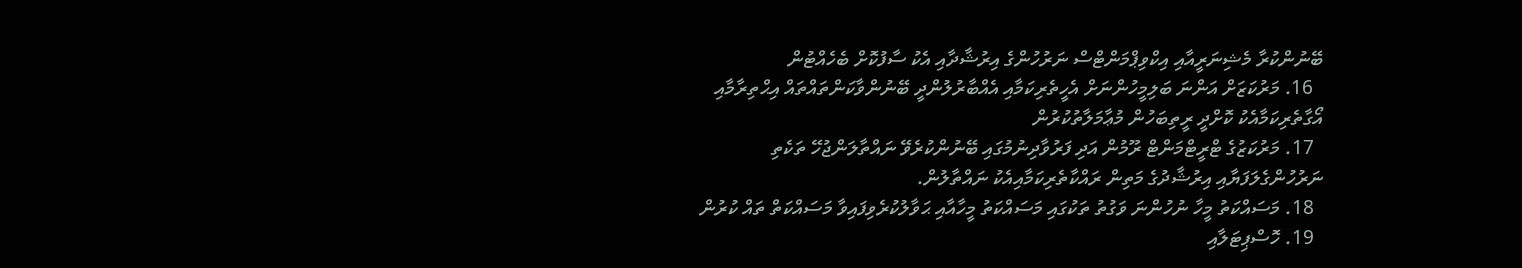ބޭނުންކުރާ މެޝިނަރީއާއި އިކްވިޕްމަންޓްސް ނަރުހުންގެ އިރުޝާދާއި އެކު ސާފުކޮށް ބެހެއްޓުން
  16. މަރުކަޒަށް އަންނަ ބަލިމީހުންނަށް އެހީތެރިކަމާއި އެއްބާރުލުންދީ ބޭނުންވާކަންތައްތައް އިޙްތިރާމާއި އޯގާތެރިކަމާއެކު ކޮށްދީ ރީތިބަހުން މުޢާމަލާތުކުރުން
  17. މަރުކަޒުގެ ޓްރީޓްމަންޓް ރޫމުން އަދި ފަރުވާދިނުމުގައި ބޭނުންކުރެވޭ ނައްތާލަންޖުހޭ ތަކެތި ނަރުހުންގެލަފަޔާއި އިރުޝާދުގެ މަތިން ރައްކާތެރިކަމާއިއެކު ނައްތާލުން.
  18. މަސައްކަތު މީހާ ނުހުންނަ ވަގުތު ތަކުގައި މަސައްކަތު މީހާއާއި ޙަވާލުކުރެވިފައިވާ މަސައްކަތް ތައް ކުރުން
  19. ހޮސްޕިޓަލާއި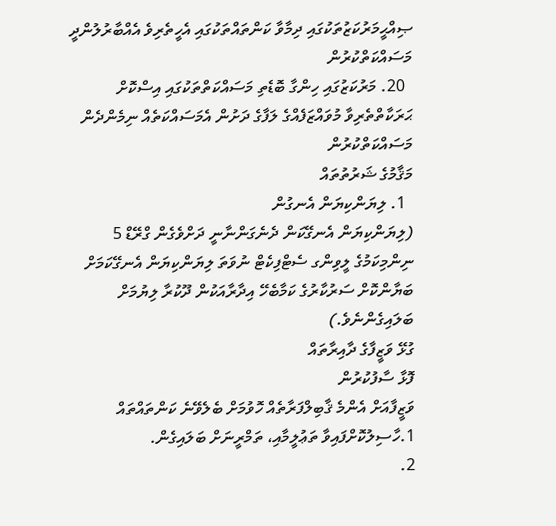ޞިއްޙީމަރުކަޒުތަކުގައި ދިމާވާ ކަންތައްތަކުގައި އެހީތެރިވެ އެއްބާރުލުންދީ މަސައްކަތްކުރުން
  20. މަރުކަޒުގައި ހިންގާ ބޮޑެތި މަސައްކަތްތަކުގައި އިސްކޮށް ޙަރަކާތްތެރިވާ މުވައްޒަފެއްގެ ލަފާގެ ދަށުން އެމަސައްކަތެއް ނިމެންދެން މަސައްކަތްކުރުން
މަޤާމުގެ ޝަރުތުތައް
  1. ލިޔަންކިޔަން އެނގުން
(ލިޔަންކިޔަން އެނގޭކަން ދެނެގަންނާނީ ދަށްވެގެން ގްރޭޑް 5 ނިންމިކަމުގެ ލީވިންގ ސެޓްފިކެޓް ނުވަތަ ލިޔަންކިޔަން އެނގޭކަމަށް ބަޔާންކޮށް ސަރުކާރުގެ ކަމާބެހޭ އިދާރާއަކުން ދޫކުރާ ލިޔުމަށް ބަލައިގެންނެވެ.)
ގުޅޭ ވަޒީފާގެ ދާއިރާތައް
ފޮޅާ ސާފުކުރުން
ވަޒީފާއަށް އެންމެ ޤާބިލްފަރާތެއް ހޮވުމަށް ބެލެވޭނެ ކަންތައްތައް
1.ހާސިލުކޮށްފައިވާ ތަޢުލީމާއި، ތަމްރީނަށް ބަލައިގެން.
2.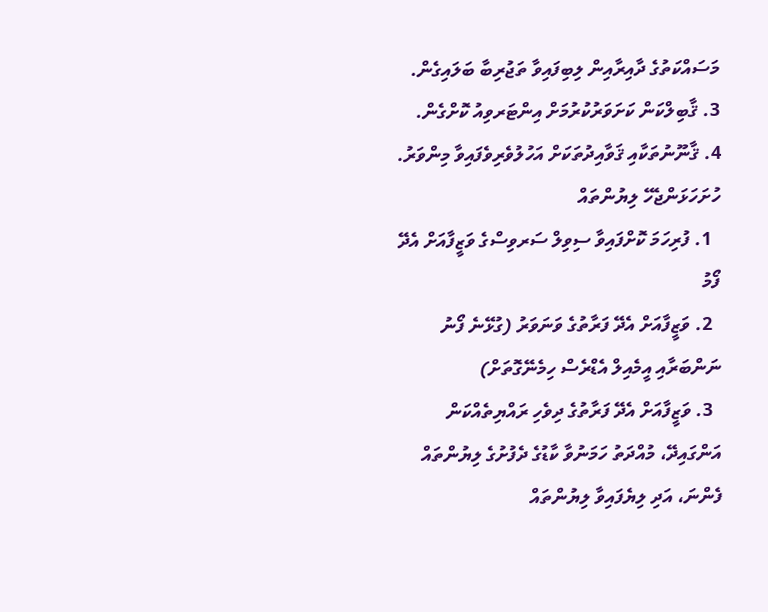މަސައްކަތުގެ ދާއިރާއިން ލިބިފައިވާ ތަޖުރިބާ ބަލައިގެން.
3. ޤާބިލްކަން ކަށަވަރުކުރުމަށް އިންޓަރވިއު ކޮށްގެން.
4. ޤާނޫނުތަކާއި ޤަވާއިދުތަކަށް އަހުލުވެރިވެފައިވާ މިންވަރު.
ހުށަހަޅަންޖެހޭ ލިޔުންތައް
  1. ފުރިހަމަ ކޮށްފައިވާ ސިވިލް ސަރވިސްގެ ވަޒީފާއަށް އެދޭ ފޯމު
  2. ވަޒީފާއަށް އެދޭ ފަރާތުގެ ވަނަވަރު (ގުޅޭނެ ފޯނު ނަންބަރާއި އީމެއިލް އެޑްރެސް ހިމެނޭގޮތަށް)
  3. ވަޒީފާއަށް އެދޭ ފަރާތުގެ ދިވެހި ރައްޔިތެއްކަން އަންގައިދޭ، މުއްދަތު ހަމަނުވާ ކާޑުގެ ދެފުށުގެ ލިޔުންތައް ފެންނަ، އަދި ލިޔެފައިވާ ލިޔުންތައް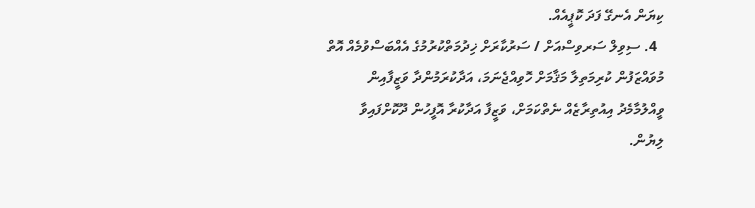ކިޔަން އެނގޭ ފަދަ ކޮޕީއެއް.
  4. ސިވިލް ސަރވިސްއަށް / ސަރުކާރަށް ޚިދުމަތްކުރުމުގެ އެއްބަސްވުމެއް އޮތް މުވައްޒަފުން ކުރިމަތިލާ މަޤާމަށް ހޮވިއްޖެނަމަ، އަދާކުރަމުންދާ ވަޒީފާއިން ވީއްލުމާމެދު އިއުތިރާޒެއް ނެތްކަމަށް، ވަޒީފާ އަދާކުރާ އޮފީހުން ދޫކޮށްފައިވާ ލިޔުން.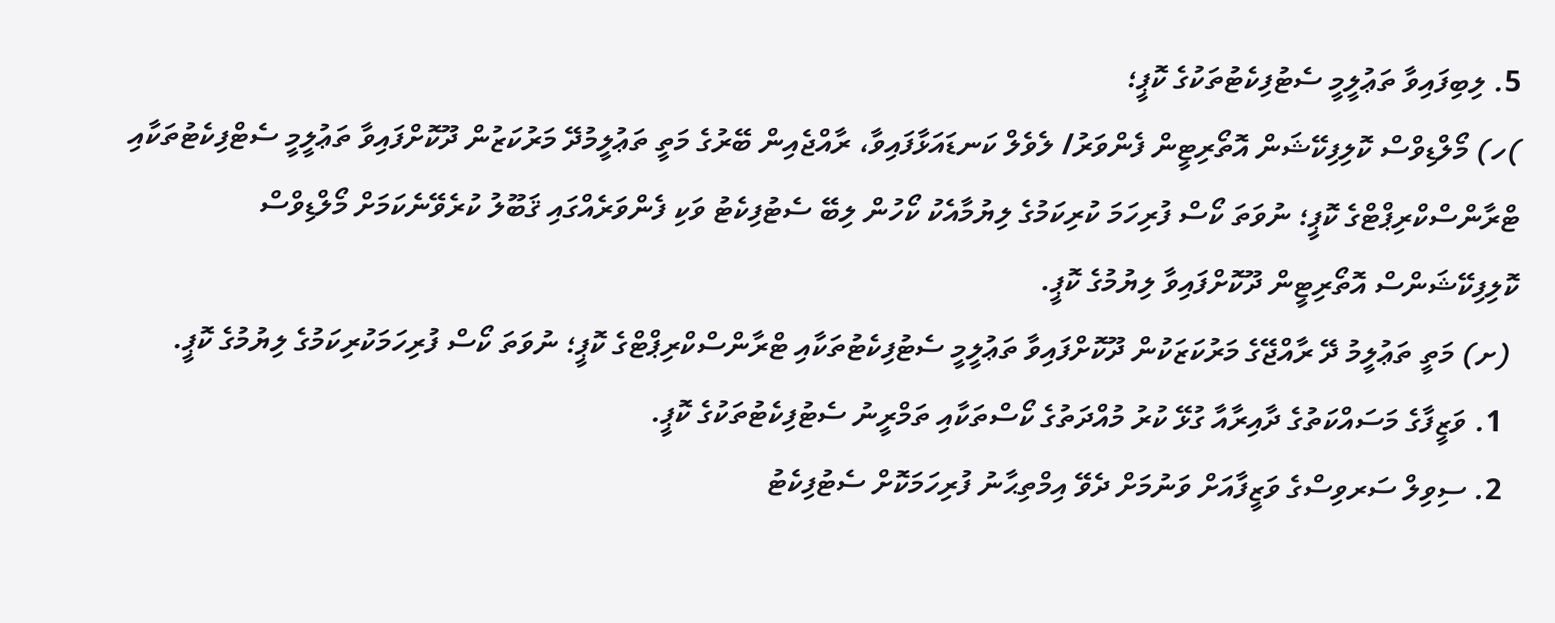5. ލިބިފައިވާ ތަޢުލީމީ ސެޓުފިކެޓުތަކުގެ ކޮޕީ؛
)ހ) މޯލްޑިވްސް ކޮލިފިކޭޝަން އޮތޯރިޓީން ފެންވަރު/ ލެވެލް ކަނޑައަޅާފައިވާ، ރާއްޖެއިން ބޭރުގެ މަތީ ތަޢުލީމުދޭ މަރުކަޒުން ދޫކޮށްފައިވާ ތަޢުލީމީ ސެޓްފިކެޓުތަކާއި ޓްރާންސްކްރިޕްޓްގެ ކޮޕީ؛ ނުވަތަ ކޯސް ފުރިހަމަ ކުރިކަމުގެ ލިޔުމާއެކު ކޯހުން ލިބޭ ސެޓުފިކެޓު ވަކި ފެންވަރެއްގައި ޤަބޫލު ކުރެވޭނެކަމަށް މޯލްޑިވްސް ކޮލިފިކޭޝަންސް އޮތޯރިޓީން ދޫކޮށްފައިވާ ލިޔުމުގެ ކޮޕީ.
 (ށ) މަތީ ތަޢުލީމު ދޭ ރާއްޖޭގެ މަރުކަޒަކުން ދޫކޮށްފައިވާ ތަޢުލީމީ ސެޓުފިކެޓުތަކާއި ޓްރާންސްކްރިޕްޓްގެ ކޮޕީ؛ ނުވަތަ ކޯސް ފުރިހަމަކުރިކަމުގެ ލިޔުމުގެ ކޮޕީ.
  1. ވަޒީފާގެ މަސައްކަތުގެ ދާއިރާއާ ގުޅޭ ކުރު މުއްދަތުގެ ކޯސްތަކާއި ތަމްރީނު ސެޓުފިކެޓުތަކުގެ ކޮޕީ.
  2. ސިވިލް ސަރވިސްގެ ވަޒީފާއަށް ވަނުމަށް ދެވޭ އިމްތިޙާނު ފުރިހަމަކޮށް ސެޓުފިކެޓު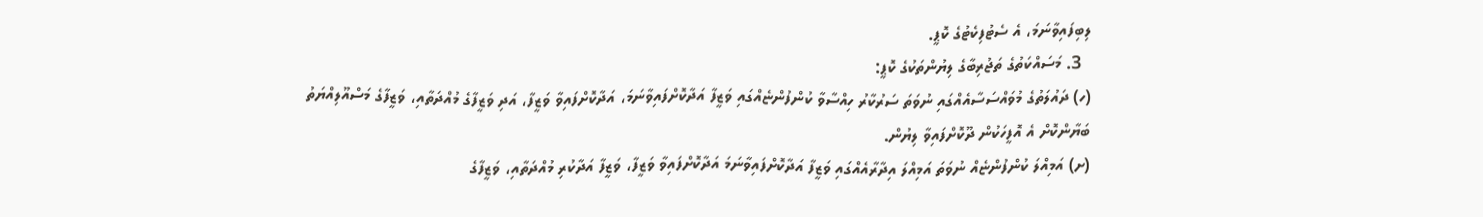ލިބިފައިވާނަމަ، އެ ސެޓުފިކެޓުގެ ކޮޕީ.
  3. މަސައްކަތުގެ ތަޖުރިބާގެ ލިޔުންތަކުގެ ކޮޕީ:
(ހ) ދައުލަތުގެ މުވައްސަސާއެއްގައި ނުވަތަ ސަރުކާރު ހިއްސާވާ ކުންފުންޏެއްގައި ވަޒީފާ އަދާކޮށްފައިވާނަމަ، އަދާކޮށްފައިވާ ވަޒީފާ، އަދި ވަޒީފާގެ މުއްދަތާއި، ވަޒީފާގެ މަސްއޫލިއްޔަތު ބަޔާންކޮށް އެ އޮފީހަކުން ދޫކޮށްފައިވާ ލިޔުން.
(ށ) އަމިއްލަ ކުންފުންޏެއް ނުވަތަ އަމިއްލަ އިދާރާއެއްގައި ވަޒީފާ އަދާކޮށްފައިވާނަމަ އަދާކޮށްފައިވާ ވަޒީފާ، ވަޒީފާ އަދާކުރި މުއްދަތާއި، ވަޒީފާގެ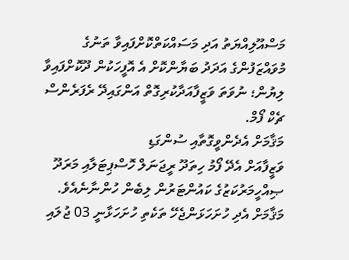މަސްއޫލިއްޔަތު އަދި މަސައްކަތްކޮށްފައިވާ ތަނުގެ މުވައްޒަފުންގެ އަދަދު ބަޔާންކޮށް އެ އޮފީހަކުން ދޫކޮށްފައިވާ ލިޔުން؛ ނުވަތަ ވަޒީފާއަދާކުރިގޮތް އަންގައިދޭ ރެފަރެންސް ޗެކް ފޯމް.
މަޤާމަށް އެދެންވީގޮތާއި ސުންގަޑި
ވަޒީފާއަށް އެދޭ ފޯމު ހިތަދޫ ރީޖަނަލް ހޮސްޕިޓަލާއި މަރަދޫ ޞިއްހީމަރުކަޒުގެ ކައުންޓަރުން ލިބެން ހުންނާނެއެވެ. މަޤާމަށް އެދި ހުށަހަޅަންޖެހޭ ތަކެތި ހުށަހަޅާނީ 03 ޖުލައި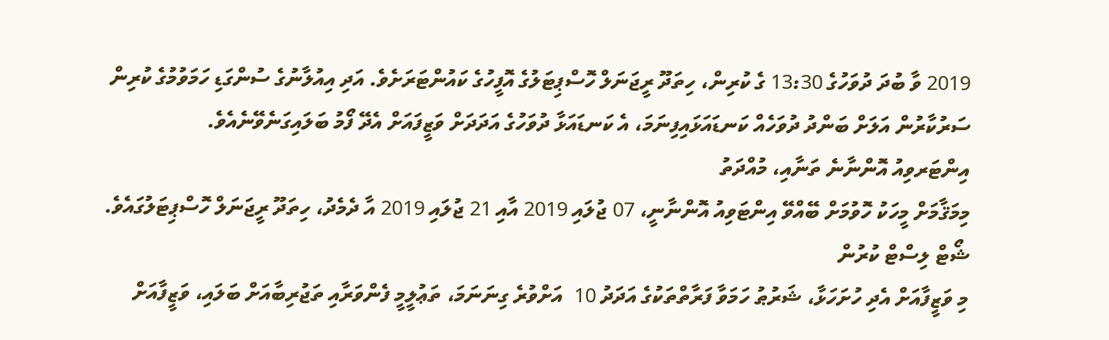2019 ވާ ބުދަ ދުވަހުގެ 13:30 ގެ ކުރިން، ހިތަދޫ ރީޖަނަލް ހޮސްޕިޓަލުގެ އޮފީހުގެ ކައުންޓަރަށެވެ. އަދި އިއުލާނުގެ ސުންގަޑި ހަމަވުމުގެ ކުރިން ސަރުކާރުން އަލަށް ބަންދު ދުވަހެއް ކަނޑައަޅައިފިނަމަ، އެ ކަނޑައަޅާ ދުވަހުގެ އަދަދަށް ވަޒީފައަށް އެދޭ ފޯމު ބަލައިގަނެވޭނެއެވެ.
އިންޓަރވިއު އޮންނާނެ ތަނާއި، މުއްދަތު
މިމަޤާމަށް މީހަކު ހޮވުމަށް ބޭއްވޭ އިންޓަވިއު އޮންނާނީ، 07 ޖުލައި 2019 އާއި 21 ޖުލައި 2019 އާ ދެމެދު، ހިތަދޫ ރީޖަނަލް ހޮސްޕިޓަލުގައެވެ.
ޝޯޓް ލިސްޓް ކުރުން
މި ވަޒީފާއަށް އެދި ހުށަހަޅާ، ޝަރުޠު ހަމަވާ ފަރާތްތަކުގެ އަދަދު 10  އަށްވުރެ ގިނަނަމަ، ތަޢުލީމީ ފެންވަރާއި ތަޖުރިބާއަށް ބަލައި، ވަޒީފާއަށް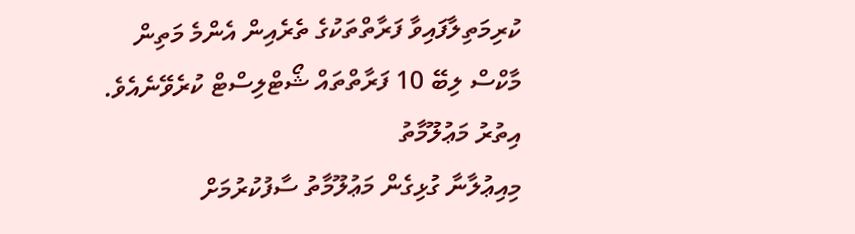ކުރިމަތިލާފައިވާ ފަރާތްތަކުގެ ތެރެއިން އެންމެ މަތިން މާކްސް ލިބޭ 10 ފަރާތްތައް ޝޯޓްލިސްޓް ކުރެވޭނެއެވެ.
އިތުރު މަޢުލޫމާތު
މިއިޢުލާނާ ގުޅިގެން މަޢުލޫމާތު ސާފުކުރުމަށް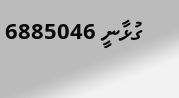ގުޅާނީ 6885046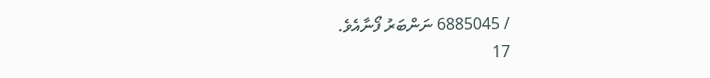/ 6885045 ނަންބަރު ފޯނާއެވެ.
17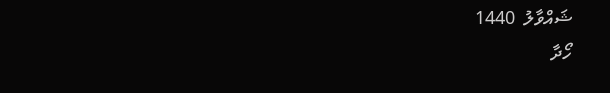ޝައްވާލު  1440
ހޯދާ